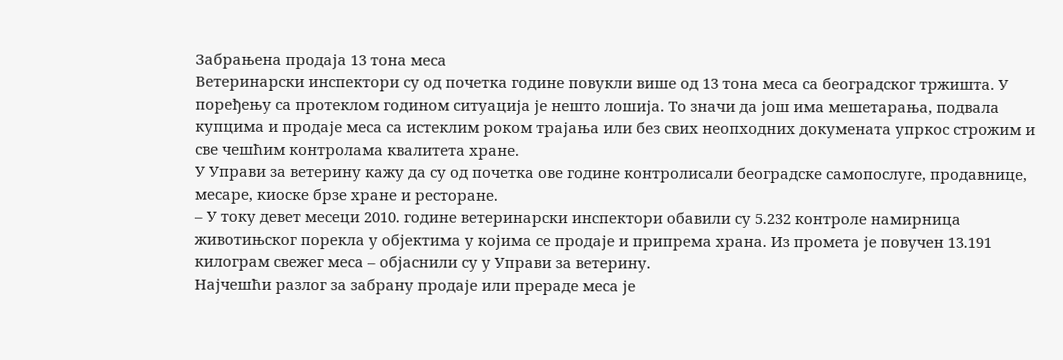Забрањена продаја 13 тона меса
Ветеринарски инспектори су од почетка године повукли више од 13 тона меса са београдског тржишта. У поређењу са протеклом годином ситуација је нешто лошија. То значи да још има мешетарања, подвала купцима и продаје меса са истеклим роком трајања или без свих неопходних докумената упркос строжим и све чешћим контролама квалитета хране.
У Управи за ветерину кажу да су од почетка ове године контролисали београдске самопослуге, продавнице, месаре, киоске брзе хране и ресторане.
– У току девет месеци 2010. године ветеринарски инспектори обавили су 5.232 контроле намирница животињског порекла у објектима у којима се продаје и припрема храна. Из промета је повучен 13.191 килограм свежег меса – објаснили су у Управи за ветерину.
Најчешћи разлог за забрану продаје или прераде меса је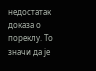недостатак доказа о пореклу. То значи да је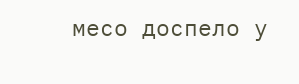месо доспело у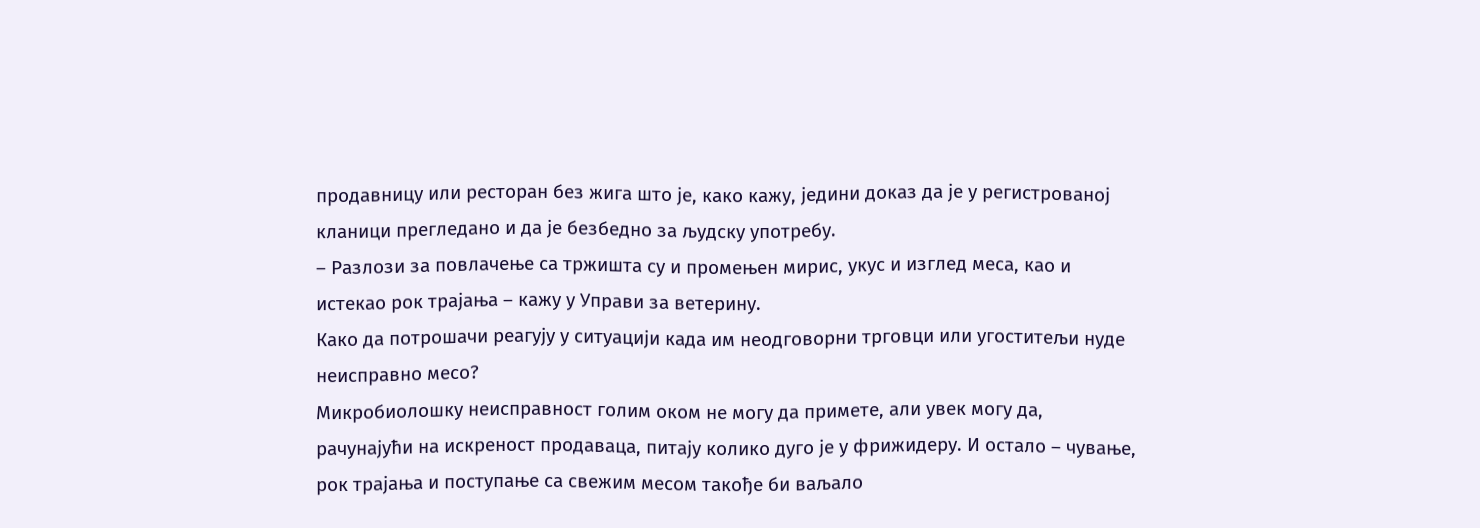продавницу или ресторан без жига што је, како кажу, једини доказ да је у регистрованој кланици прегледано и да је безбедно за људску употребу.
– Разлози за повлачење са тржишта су и промењен мирис, укус и изглед меса, као и истекао рок трајања – кажу у Управи за ветерину.
Како да потрошачи реагују у ситуацији када им неодговорни трговци или угоститељи нуде неисправно месо?
Микробиолошку неисправност голим оком не могу да примете, али увек могу да, рачунајући на искреност продаваца, питају колико дуго је у фрижидеру. И остало – чување, рок трајања и поступање са свежим месом такође би ваљало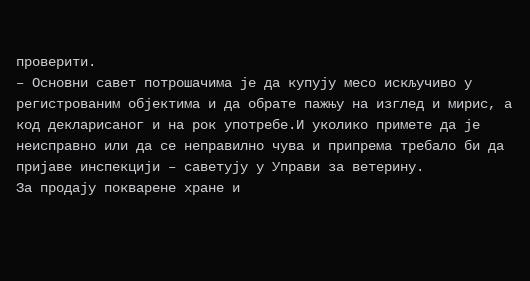проверити.
– Основни савет потрошачима је да купују месо искључиво у регистрованим објектима и да обрате пажњу на изглед и мирис, а код декларисаног и на рок употребе.И уколико примете да је неисправно или да се неправилно чува и припрема требало би да пријаве инспекцији – саветују у Управи за ветерину.
За продају покварене хране и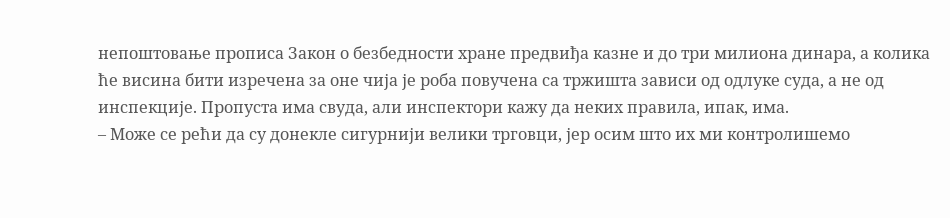непоштовање прописа Закон о безбедности хране предвиђа казне и до три милиона динара, а колика ће висина бити изречена за оне чија је роба повучена са тржишта зависи од одлуке суда, а не од инспекције. Пропуста има свуда, али инспектори кажу да неких правила, ипак, има.
– Може се рећи да су донекле сигурнији велики трговци, јер осим што их ми контролишемо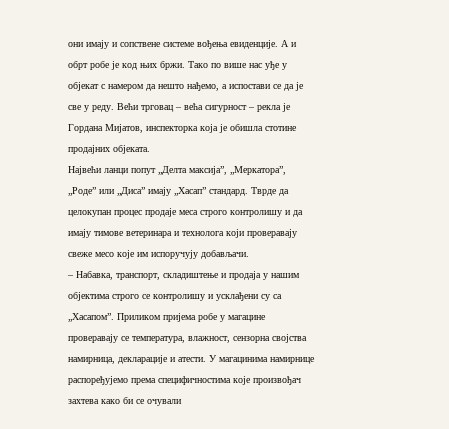они имају и сопствене системе вођења евиденције. А и обрт робе је код њих бржи. Тако по више нас уђе у објекат с намером да нешто нађемо, а испостави се да је све у реду. Већи трговац – већа сигурност – рекла је Гордана Мијатов, инспекторка која је обишла стотине продајних објеката.
Највећи ланци попут „Делта максија”, „Меркатора”, „Роде” или „Диса” имају „Хасап” стандард. Тврде да целокупан процес продаје меса строго контролишу и да имају тимове ветеринара и технолога који проверавају свеже месо које им испоручују добављачи.
– Набавка, транспорт, складиштење и продаја у нашим објектима строго се контролишу и усклађени су са „Хасапом”. Приликом пријема робе у магацине проверавају се температура, влажност, сензорна својства намирница, декларације и атести. У магацинима намирнице распоређујемо према специфичностима које произвођач захтева како би се очували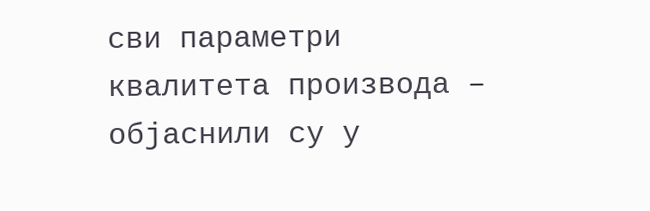сви параметри квалитета производа – објаснили су у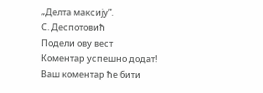„Делта максију”.
С. Деспотовић
Подели ову вест
Комeнтар успeшно додат!
Ваш комeнтар ћe бити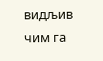видљив чим га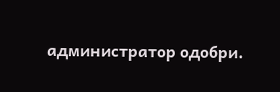администратор одобри.